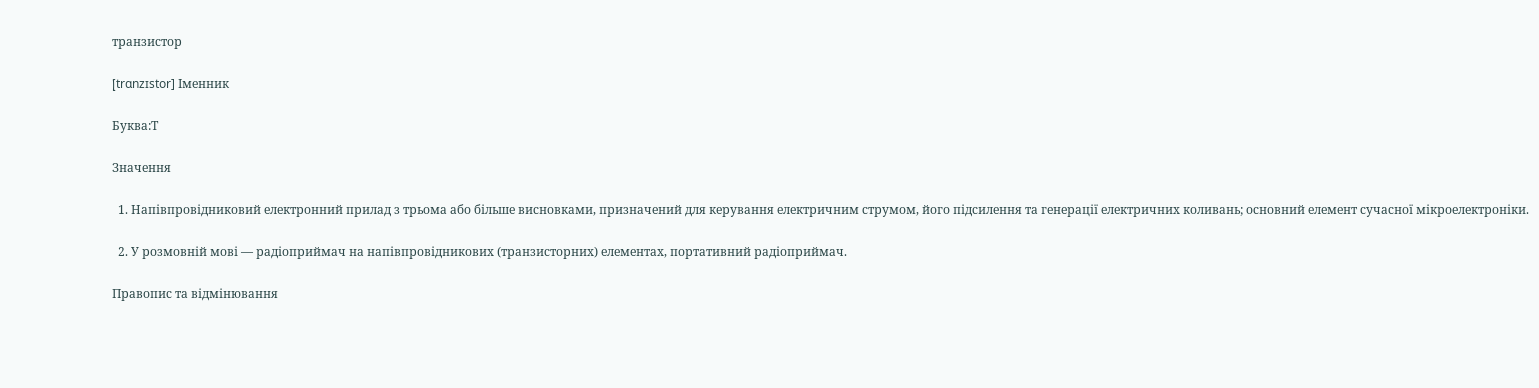транзистор

[trɑnzɪstor] Іменник

Буква:Т

Значення

  1. Напівпровідниковий електронний прилад з трьома або більше висновками, призначений для керування електричним струмом, його підсилення та генерації електричних коливань; основний елемент сучасної мікроелектроніки.

  2. У розмовній мові — радіоприймач на напівпровідникових (транзисторних) елементах, портативний радіоприймач.

Правопис та відмінювання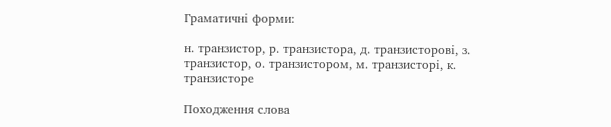Граматичні форми:

н. транзистор, р. транзистора, д. транзисторові, з. транзистор, о. транзистором, м. транзисторі, к. транзисторе

Походження слова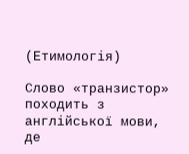(Етимологія)

Слово «транзистор» походить з англійської мови, де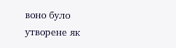воно було утворене як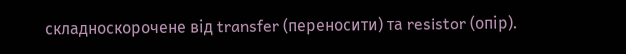складноскорочене від transfer (переносити) та resistor (опір).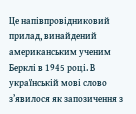Це напівпровідниковий прилад, винайдений американським ученим Берклі в 1945 році. В українській мові слово з’явилося як запозичення з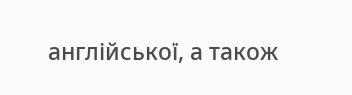англійської, а також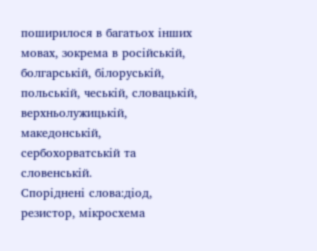поширилося в багатьох інших мовах, зокрема в російській, болгарській, білоруській, польській, чеській, словацькій, верхньолужицькій, македонській, сербохорватській та словенській.
Споріднені слова:діод, резистор, мікросхема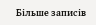Більше записів